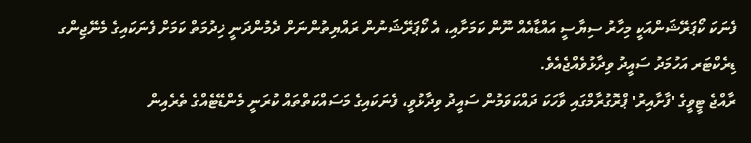ފެނަކަ ކޯޕަރޭޝަންއަކީ މިހާރު ސިޔާސީ އައްޑާއެއް ނޫން ކަމަށާއި، އެ ކޯޕަރޭޝަނުން ރައްޔިތުންނަށް ދެމުންދަނީ ޚިދުމަތް ކަމަށް ފެނަކައިގެ މެނޭޖިންގ ޑިރެކްޓަރ އަހުމަދު ސައީދު ވިދާޅުވެއްޖެއެވެ.
ރާއްޖެ ޓީވީގެ 'ފާށާއިރު' ޕްރޮގުރާމްގައި ވާހަކަ ދައްކަވަމުން ސައީދު ވިދާޅުވީ، ފެނަކައިގެ މަސައްކަތްތައް ކުރަނީ މެންޑޭޓެއްގެ ތެރެއިން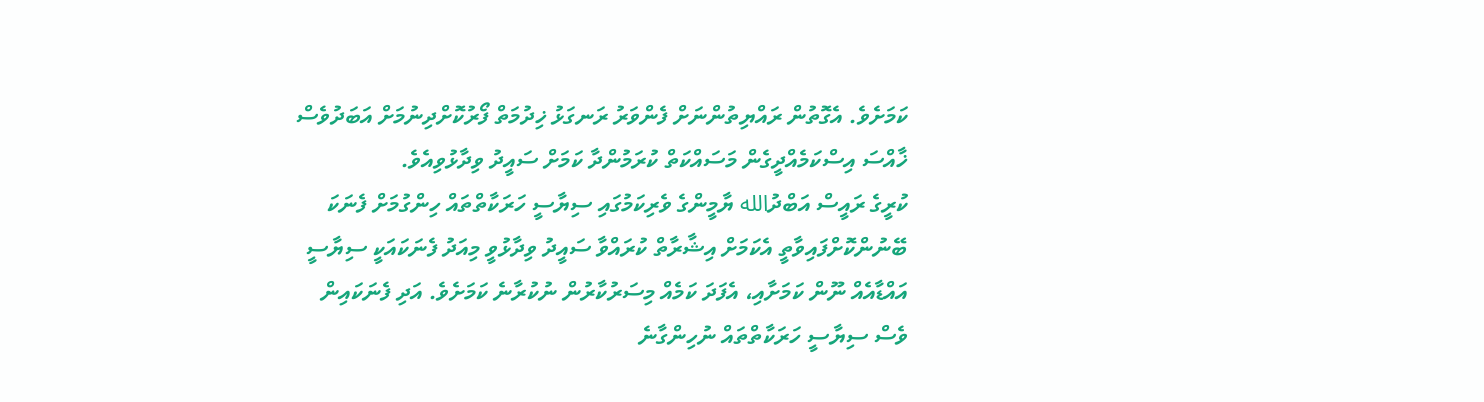ކަމަށެވެ. އެގޮތުން ރައްޔިތުންނަށް ފެންވަރު ރަނގަޅު ޚިދުމަތް ފޯރުކޮށްދިނުމަށް އަބަދުވެސް ޚާއްސަ އިސްކަމެއްދީގެން މަސައްކަތް ކުރަމުންދާ ކަމަށް ސައީދު ވިދާޅުވިއެވެ.
ކުރީގެ ރައީސް އަބްދުالله ޔާމީންގެ ވެރިކަމުގައި ސިޔާސީ ހަރަކާތްތައް ހިންގުމަށް ފެނަކަ ބޭނުންކޮށްފައިވާތީ އެކަމަށް އިޝާރާތް ކުރައްވާ ސައީދު ވިދާޅުވީ މިއަދު ފެނަކައަކީ ސިޔާސީ އައްޑާއެއް ނޫން ކަމަށާއި، އެފަދަ ކަމެއް މިސަރުކާރުން ނުކުރާނެ ކަމަށެވެ. އަދި ފެނަކައިން ވެސް ސިޔާސީ ހަރަކާތްތައް ނުހިންގާނެ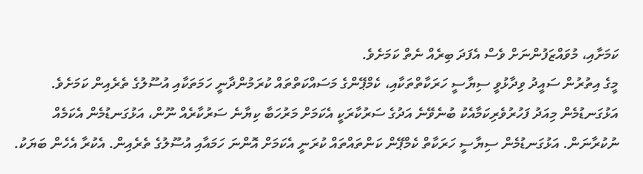ކަމަށާއި، މުވައްޒަފުންނަށް ވެސް އެފަދަ ބިރެއް ނެތް ކަމަށެވެ.
މީގެ އިތުރުން ސައީދު ވިދާޅުވީ ސިޔާސީ ހަރަކާތްތަކާއި، ކެމްޕޭންގެ މަސައްކަތްތައް ކުރަމުންދާނީ ހަމަތަކާއި އުސޫލުގެ ތެރެއިން ކަމަށެވެ.
އަޅުގަނޑުމެން މިއަދު ފަހުރުވެރިކަމާއެކު ބުނެވޭނެ އަދުގެ ސަރުކާރަކީ އެކަމަށް މަރުހަބާ ކިޔާނެ ސަރުކާރެއް ނޫން، އަޅުގަނޑުމެން އެކަމެއް ނުކުރާނަން. އަޅުގަނޑުމެން ސިޔާސީ ހަރަކާތް ކެމްޕޭން ކަންތައްތައް ކުރަނީ އެކަމަށް އޮންނަ ހަމައާއި އުސޫލުގެ ތެރެއިން. އެކުރާ އެހެން ބަޔަކު.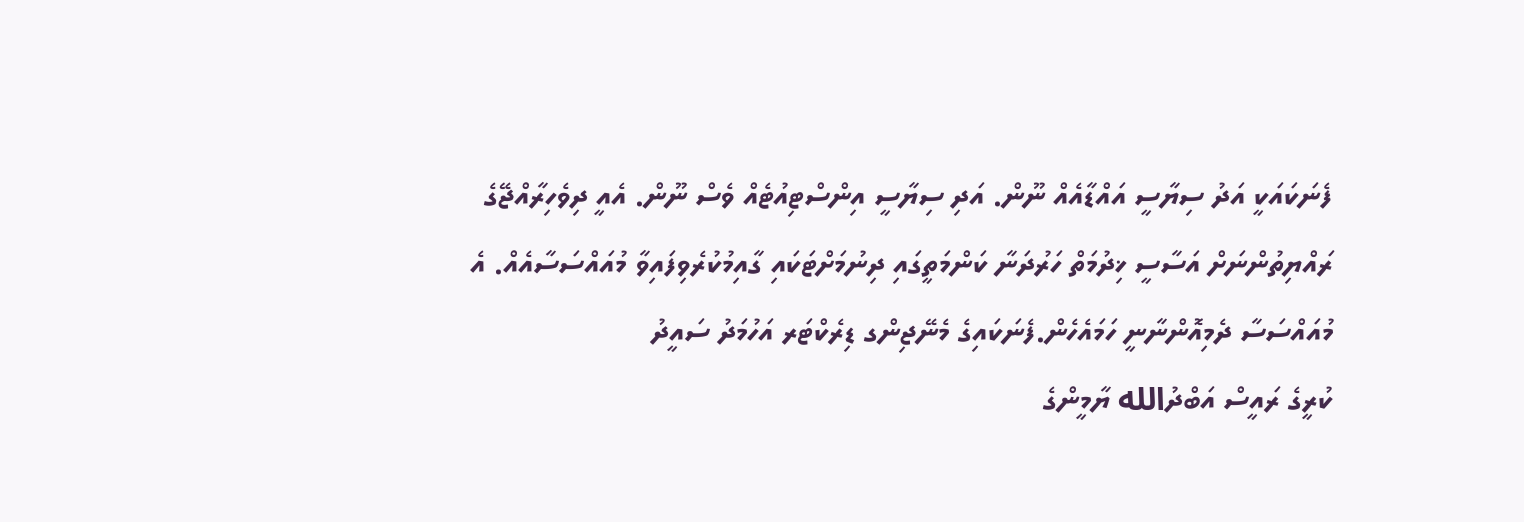ފެނަކައަކީ އަދު ސިޔާސީ އައްޑާއެއް ނޫން. އަދި ސިޔާސީ އިންސްޓިއުޓެއް ވެސް ނޫން. އެއީ ދިވެހިރާއްޖޭގެ ރައްޔިތުންނަށް އަސާސީ ޚިދުމަތް ހަރުދަނާ ކަންމަތީގައި ދިނުމަށްޓަކައި ގާއިމުކުރެވިފައިވާ މުއައްސަސާއެއް. އެ މުއައްސަސާ ދެމިއޮންނާނީ ހަމައެހެން.ފެނަކައިގެ މެނޭޖިންގ ޑިރެކްޓަރ އަހުމަދު ސައީދު
ކުރީގެ ރައީސް އަބްދުالله ޔާމީންގެ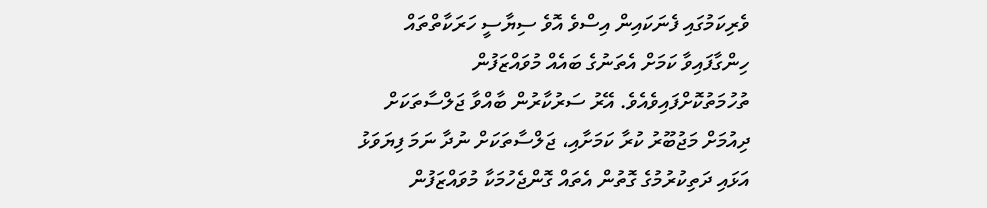ވެރިކަމުގައި ފެނަކައިން އިސްވެ އޮވެ ސިޔާސީ ހަރަކާތްތައް ހިންގާފައިވާ ކަމަށް އެތަނުގެ ބައެއް މުވައްޒަފުން ތުހުމަތުކޮށްފައިވެއެވެ. އޭރު ސަރުކާރުން ބާއްވާ ޖަލްސާތަކަށް ދިއުމަށް މަޖުބޫރު ކުރާ ކަމަށާއި، ޖަލްސާތަކަށް ނުދާ ނަމަ ފިޔަވަޅު އަޅައި ދަތިކުރުމުގެ ގޮތުން އެތައް ގޮންޖެހުމަކާ މުވައްޒަފުން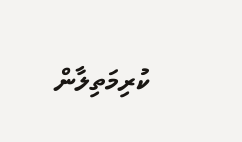ކުރިމަތިލާން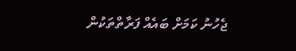ޖެހުނު ކަމަށް ބައެއް ފަރާތްތަކުން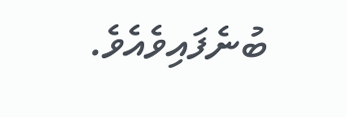ބުނެފައިވެއެވެ.